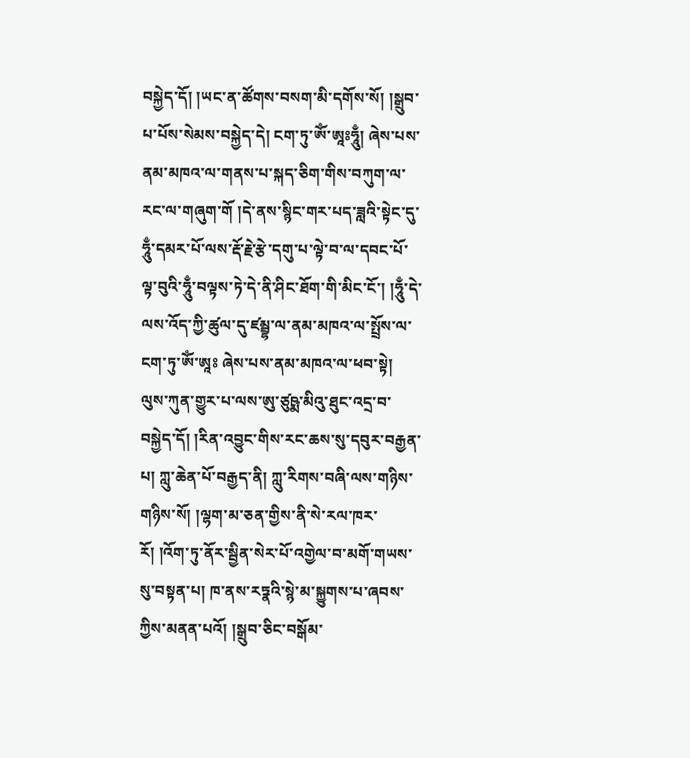བསྐྱེད་དོ། །ཡང་ན་ཚོགས་བསག་མི་དགོས་སོ། །སྒྲུབ་པ་པོས་སེམས་བསྐྱེད་དེ། ངག་ཏུ་ཨོཾ་ཨཱཿཧཱུྃ། ཞེས་པས་ནམ་མཁའ་ལ་གནས་པ་སྐད་ཅིག་གིས་བཀུག་ལ་རང་ལ་གཞུག་གོ །དེ་ནས་སྙིང་གར་པད་ཟླའི་སྟེང་དུ་ཧཱུྃ་དམར་པོ་ལས་རྡོ་རྗེ་རྩེ་དགུ་པ་ལྟེ་བ་ལ་དབང་པོ་ལྟ་བུའི་ཧཱུྃ་བལྟས་ཏེ་དེ་ནི་ཤིང་ཐོག་གི་མིང་ངོ་། །ཧཱུྃ་དེ་ལས་འོད་ཀྱི་ཚུལ་དུ་ཛམྦྷ་ལ་ནམ་མཁའ་ལ་སྤྲོས་ལ་ངག་ཏུ་ཨོཾ་ཨཱཿ ཞེས་པས་ནམ་མཁའ་ལ་ཕབ་སྟེ། ལུས་ཀུན་གྱུར་པ་ལས་ཨུ་ཙུཥྨ་མིའུ་ཐུང་འདྲ་བ་བསྐྱེད་དོ། །རིན་འབྱུང་གིས་རང་ཆས་སུ་དབུར་བརྒྱན་པ། ཀླུ་ཆེན་པོ་བརྒྱད་ནི། ཀླུ་རིགས་བཞི་ལས་གཉིས་གཉིས་སོ། །ལྷག་མ་ཅན་གྱིས་ནི་སེ་རལ་ཁར་རོ། །འོག་ཏུ་ནོར་སྦྱིན་སེར་པོ་འགྱེལ་བ་མགོ་གཡས་སུ་བསྟན་པ། ཁ་ནས་རཏྣའི་སྙེ་མ་སྐྱུགས་པ་ཞབས་ཀྱིས་མནན་པའོ། །སྒྲུབ་ཅིང་བསྒོམ་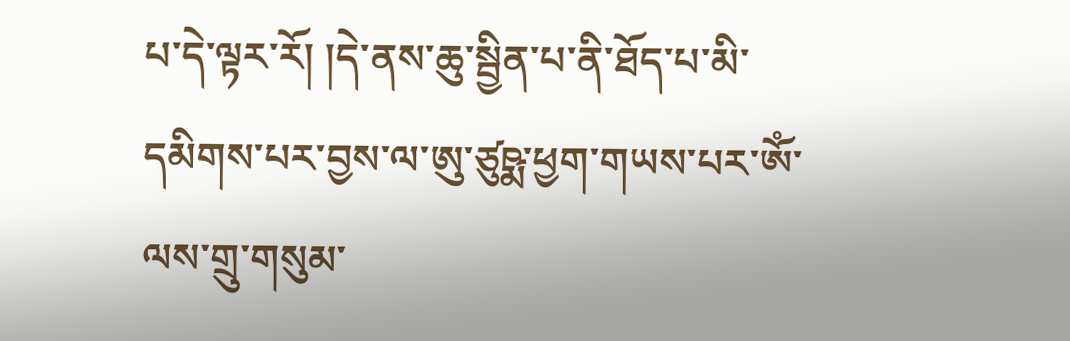པ་དེ་ལྟར་རོ། །དེ་ནས་ཆུ་སྦྱིན་པ་ནི་ཐོད་པ་མི་དམིགས་པར་བྱས་ལ་ཨུ་ཙུཥྨ་ཕྱག་གཡས་པར་ཨོཾ་ལས་གྲུ་གསུམ་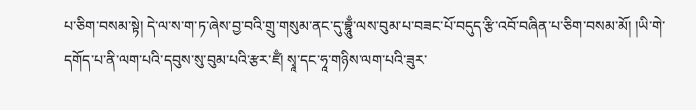པ་ཅིག་བསམ་སྟེ། དེ་ལ་ས་ག་ཏ་ཞེས་བྱ་བའི་གྲུ་གསུམ་ནང་དུ་བྷཱུྃ་ལས་བུམ་པ་བཟང་པོ་བདུད་རྩི་འབོ་བཞིན་པ་ཅིག་བསམ་མོ། །ཡི་གེ་དགོད་པ་ནི་ལག་པའི་དབུས་སུ་བུམ་པའི་རྩར་ཛྃ། སྭཱ་དང་ཧཱ་གཉིས་ལག་པའི་ཟུར་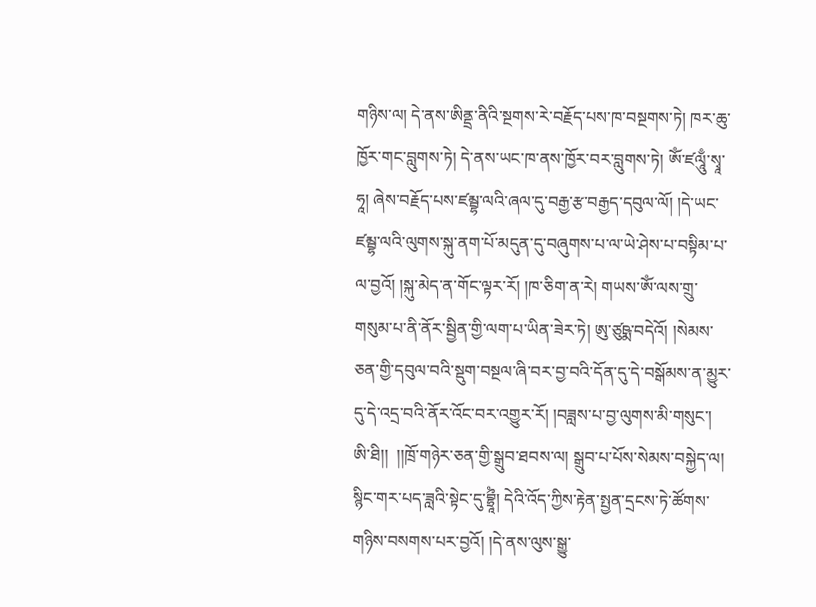གཉིས་ལ། དེ་ནས་ཨིནྡྲ་ནིའི་སྔགས་རེ་བརྗོད་པས་ཁ་བསྔགས་ཏེ། ཁར་ཆུ་ཁྱོར་གང་བླུགས་ཏེ། དེ་ནས་ཡང་ཁ་ནས་ཁྱོར་བར་བླུགས་ཏེ། ཨོཾ་ཛལཱུྃ་སྭཱ་ཧཱ། ཞེས་བརྗོད་པས་ཛམྦྷ་ལའི་ཞལ་དུ་བརྒྱ་རྩ་བརྒྱད་དབུལ་ལོ། །དེ་ཡང་ཛམྦྷ་ལའི་ལུགས་སྐུ་ནག་པོ་མདུན་དུ་བཞུགས་པ་ལ་ཡེ་ཤེས་པ་བསྟིམ་པ་ལ་བྱའོ། །སྐུ་མེད་ན་གོང་ལྟར་རོ། །ཁ་ཅིག་ན་རེ། གཡས་ཨོཾ་ལས་གྲུ་གསུམ་པ་ནི་ནོར་སྦྱིན་གྱི་ལག་པ་ཡིན་ཟེར་ཏེ། ཨུ་ཙུཥྨ་བདེའོ། །སེམས་ཅན་གྱི་དབུལ་བའི་སྡུག་བསྔལ་ཞི་བར་བྱ་བའི་དོན་དུ་དེ་བསྒོམས་ན་མྱུར་དུ་དེ་འདྲ་བའི་ནོར་འོང་བར་འགྱུར་རོ། །བཟླས་པ་བྱ་ལུགས་མི་གསུང་། ཨི་ཐི།།  །།ཁྲོ་གཉེར་ཅན་གྱི་སྒྲུབ་ཐབས་ལ། སྒྲུབ་པ་པོས་སེམས་བསྐྱེད་ལ། སྙིང་གར་པད་ཟླའི་སྟེང་དུ་བྷྲཱྀཾ། དེའི་འོད་ཀྱིས་རྟེན་སྤྱན་དྲངས་ཏེ་ཚོགས་གཉིས་བསགས་པར་བྱའོ། །དེ་ནས་ལུས་སྒྱུ་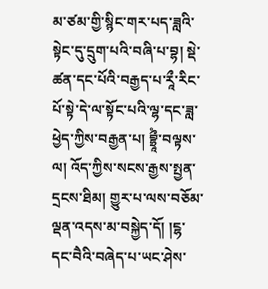མ་ཙམ་གྱི་སྙིང་གར་པད་ཟླའི་སྟེང་དུ་དྲུག་པའི་བཞི་པ་བྷ། སྡེ་ཚན་དང་པོའི་བརྒྱད་པ་རཱྀ་རིང་པོ་སྟེ་དེ་ལ་སྟོང་པའི་ལྷ་དང་ཟླ་ཕྱེད་ཀྱིས་བརྒྱན་པ། བྷྲཱྀཾ་བལྟས་ལ། འོད་ཀྱིས་སངས་རྒྱས་སྤྱན་དྲངས་ཐིམ། གྱུར་པ་ལས་བཅོམ་ལྡན་འདས་མ་བསྐྱེད་དོ། །ངྷ་དང་བཻའི་བཞེད་པ་ཡང་ཤེས་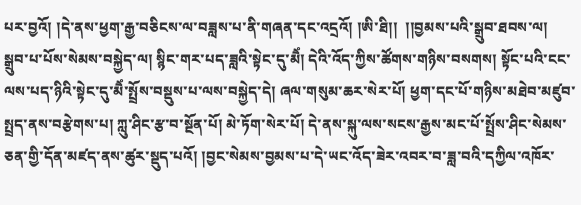པར་བྱའོ། །དེ་ནས་ཕྱག་རྒྱ་བཅིངས་ལ་བཟླས་པ་ནི་གཞན་དང་འདྲའོ། །ཨི་ཐི།།  །།བྱམས་པའི་སྒྲུབ་ཐབས་ལ། སྒྲུབ་པ་པོས་སེམས་བསྐྱེད་ལ། སྙིང་གར་པད་ཟླའི་སྟེང་དུ་མཻཾ། དེའི་འོད་ཀྱིས་ཚོགས་གཉིས་བསགས། སྟོང་པའི་ངང་ལས་པད་ཉིའི་སྟེང་དུ་མཻཾ་སྤྲོས་བསྡུས་པ་ལས་བསྐྱེད་དེ། ཞལ་གསུམ་ཆར་སེར་པོ། ཕྱག་དང་པོ་གཉིས་མཐེབ་མཛུབ་སྤྲད་ནས་བརྩེགས་པ། ཀླུ་ཤིང་རྩ་བ་སྔོན་པོ། མེ་ཏོག་སེར་པོ། དེ་ནས་སྐུ་ལས་སངས་རྒྱས་མང་པོ་སྤྲོས་ཤིང་སེམས་ཅན་གྱི་དོན་མཛད་ནས་ཚུར་སྡུད་པའོ། །བྱང་སེམས་བྱམས་པ་དེ་ཡང་འོད་ཟེར་འབར་བ་ཟླ་བའི་དཀྱིལ་འཁོར་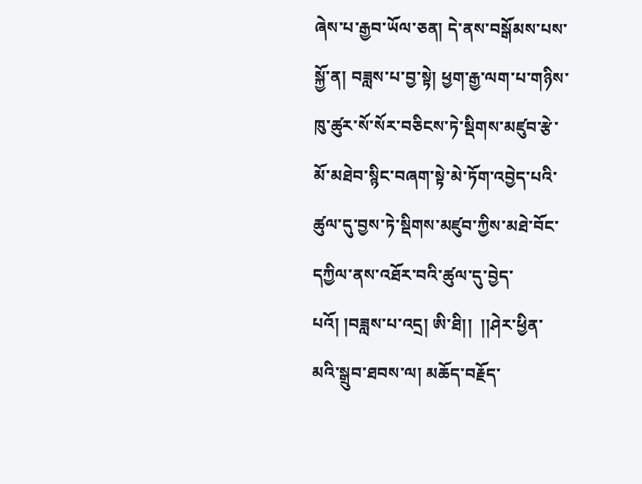ཞེས་པ་རྒྱབ་ཡོལ་ཅན། དེ་ནས་བསྒོམས་པས་སྐྱོ་ན། བཟླས་པ་བྱ་སྟེ། ཕྱག་རྒྱ་ལག་པ་གཉིས་ཁུ་ཚུར་སོ་སོར་བཅིངས་ཏེ་སྡིགས་མཛུབ་རྩེ་མོ་མཐེབ་སྙིང་བཞག་སྟེ་མེ་ཏོག་འབྱེད་པའི་ཚུལ་དུ་བྱས་ཏེ་སྡིགས་མཛུབ་ཀྱིས་མཐེ་བོང་དཀྱིལ་ནས་འཐོར་བའི་ཚུལ་དུ་བྱེད་པའོ། །བཟླས་པ་འདྲ། ཨི་ཐི།།  །།ཤེར་ཕྱིན་མའི་སྒྲུབ་ཐབས་ལ། མཆོད་བརྗོད་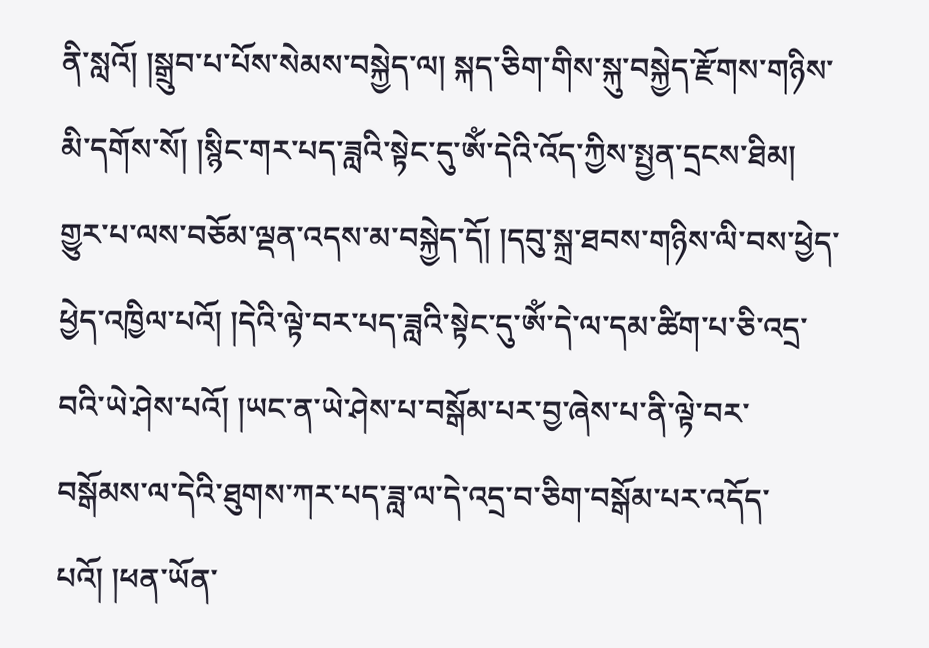ནི་སླའོ། །སྒྲུབ་པ་པོས་སེམས་བསྐྱེད་ལ། སྐད་ཅིག་གིས་སྐུ་བསྐྱེད་རྫོགས་གཉིས་མི་དགོས་སོ། །སྙིང་གར་པད་ཟླའི་སྟེང་དུ་ཨོཾ་དེའི་འོད་ཀྱིས་སྤྱན་དྲངས་ཐིམ། གྱུར་པ་ལས་བཅོམ་ལྡན་འདས་མ་བསྐྱེད་དོ། །དབུ་སྐྲ་ཐབས་གཉིས་ལི་བས་ཕྱེད་ཕྱེད་འཁྱིལ་པའོ། །དེའི་ལྟེ་བར་པད་ཟླའི་སྟེང་དུ་ཨོཾ་དེ་ལ་དམ་ཚིག་པ་ཅི་འདྲ་བའི་ཡེ་ཤེས་པའོ། །ཡང་ན་ཡེ་ཤེས་པ་བསྒོམ་པར་བྱ་ཞེས་པ་ནི་ལྟེ་བར་བསྒོམས་ལ་དེའི་ཐུགས་ཀར་པད་ཟླ་ལ་དེ་འདྲ་བ་ཅིག་བསྒོམ་པར་འདོད་པའོ། །ཕན་ཡོན་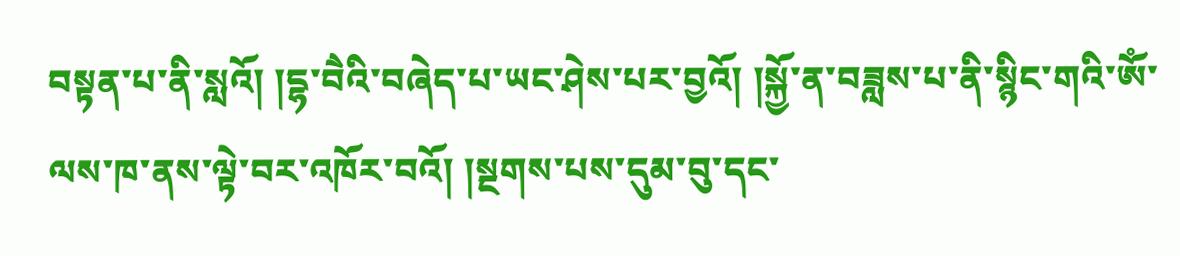བསྟན་པ་ནི་སླའོ། །དྷ་བཻའི་བཞེད་པ་ཡང་ཤེས་པར་བྱའོ། །སྐྱོ་ན་བཟླས་པ་ནི་སྙིང་གའི་ཨོཾ་ལས་ཁ་ནས་ལྟེ་བར་འཁོར་བའོ། །སྔགས་པས་དུམ་བུ་དང་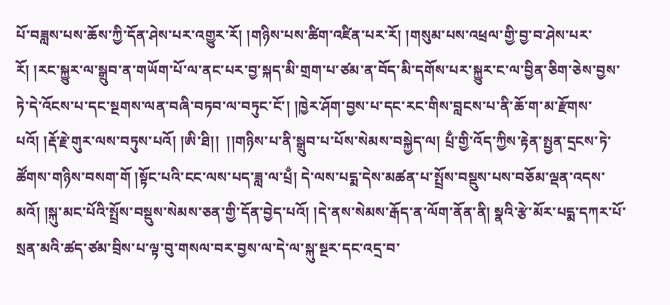པོ་བཟླས་པས་ཆོས་ཀྱི་དོན་ཤེས་པར་འགྱུར་རོ། །གཉིས་པས་ཚིག་འཛིན་པར་རོ། །གསུམ་པས་འཕྲལ་གྱི་བྱ་བ་ཤེས་པར་རོ། །རང་སྐྱུར་ལ་སྒྲུབ་ན་གཡོག་པོ་ལ་ནང་པར་བྱ་སྐད་མི་གྲག་པ་ཙམ་ན་བོད་མི་དགོས་པར་སྐྱུར་ང་ལ་བྱིན་ཅིག་ཅེས་བྱས་ཏེ་དེ་འོངས་པ་དང་སྔགས་ལན་བཞི་བཏབ་ལ་བཏུང་ངོ་། །ཁྱེར་ཤོག་བྱས་པ་དང་རང་གིས་བླངས་པ་ནི་ཆོ་ག་མ་རྫོགས་པའོ། །རྡོ་རྗེ་གུར་ལས་བཏུས་པའོ། །ཨི་ཐི།།  །།གཉིས་པ་ནི་སྒྲུབ་པ་པོས་སེམས་བསྐྱེད་ལ། པྲྃ་གྱི་འོད་ཀྱིས་རྟེན་སྤྱན་དྲངས་ཏེ་ཚོགས་གཉིས་བསག་གོ །སྟོང་པའི་ངང་ལས་པད་ཟླ་ལ་པྲྃ། དེ་ལས་པདྨ་དེས་མཚན་པ་སྤྲོས་བསྡུས་པས་བཅོམ་ལྡན་འདས་མའོ། །སྐུ་མང་པོའི་སྤྲོས་བསྡུས་སེམས་ཅན་གྱི་དོན་བྱེད་པའོ། །དེ་ནས་སེམས་རྒོད་ན་ལོག་ནོན་ནི། སྣའི་རྩེ་མོར་པདྨ་དཀར་པོ་སྲན་མའི་ཚད་ཙམ་བྲིས་པ་ལྟ་བུ་གསལ་བར་བྱས་ལ་དེ་ལ་སྐུ་སྔར་དང་འདྲ་བ་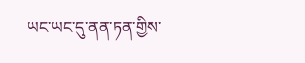ཡང་ཡང་དུ་ནན་ཏན་གྱིས་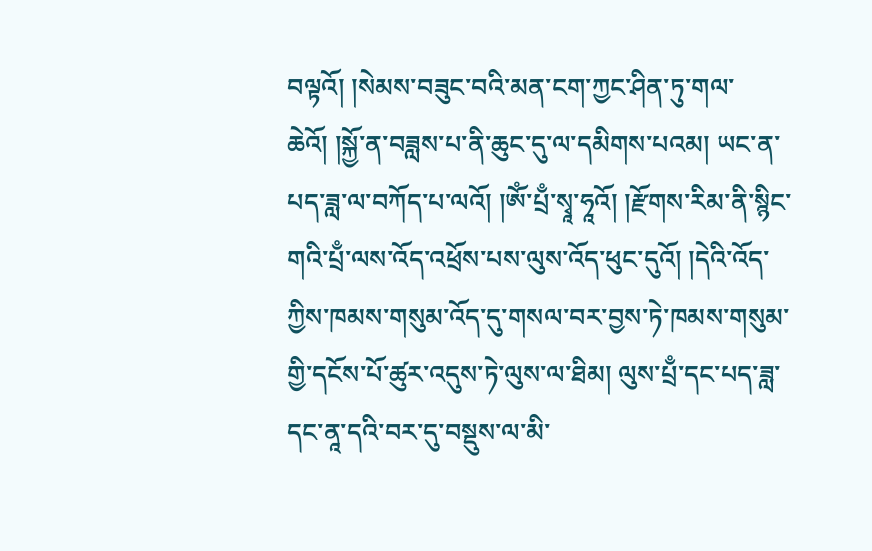བལྟའོ། །སེམས་བཟུང་བའི་མན་ངག་ཀྱང་ཤིན་ཏུ་གལ་ཆེའོ། །སྐྱོ་ན་བཟླས་པ་ནི་ཆུང་དུ་ལ་དམིགས་པའམ། ཡང་ན་པད་ཟླ་ལ་བཀོད་པ་ལའོ། །ཨོཾ་པྲྃ་སྭཱ་ཧཱའོ། །རྫོགས་རིམ་ནི་སྙིང་གའི་པྲྃ་ལས་འོད་འཕྲོས་པས་ལུས་འོད་ཕུང་དུའོ། །དེའི་འོད་ཀྱིས་ཁམས་གསུམ་འོད་དུ་གསལ་བར་བྱས་ཏེ་ཁམས་གསུམ་གྱི་དངོས་པོ་ཚུར་འདུས་ཏེ་ལུས་ལ་ཐིམ། ལུས་པྲྃ་དང་པད་ཟླ་དང་ནཱ་དའི་བར་དུ་བསྡུས་ལ་མི་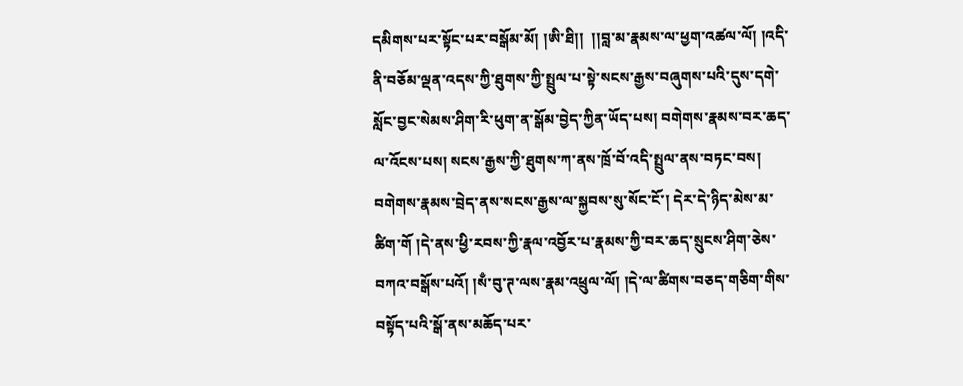དམིགས་པར་སྟོང་པར་བསྒོམ་མོ། །ཨི་ཐི།།  །།བླ་མ་རྣམས་ལ་ཕྱག་འཚལ་ལོ། །འདི་ནི་བཅོམ་ལྡན་འདས་ཀྱི་ཐུགས་ཀྱི་སྤྲུལ་པ་སྟེ་སངས་རྒྱས་བཞུགས་པའི་དུས་དགེ་སློང་བྱང་སེམས་ཤིག་རི་ཕུག་ན་སྒོམ་བྱེད་ཀྱིན་ཡོད་པས། བགེགས་རྣམས་བར་ཆད་ལ་འོངས་པས། སངས་རྒྱས་ཀྱི་ཐུགས་ཀ་ནས་ཁྲོ་བོ་འདི་སྤྲུལ་ནས་བཏང་བས། བགེགས་རྣམས་བྲེད་ནས་སངས་རྒྱས་ལ་སྐྱབས་སུ་སོང་ངོ་། དེར་དེ་ཉིད་མེས་མ་ཚིག་གོ །དེ་ནས་ཕྱི་རབས་ཀྱི་རྣལ་འབྱོར་པ་རྣམས་ཀྱི་བར་ཆད་སྲུངས་ཤིག་ཅེས་བཀའ་བསྒོས་པའོ། །སྃ་བུ་ཊ་ལས་རྣམ་འཕྲུལ་ལོ། །དེ་ལ་ཚིགས་བཅད་གཅིག་གིས་བསྟོད་པའི་སྒོ་ནས་མཆོད་པར་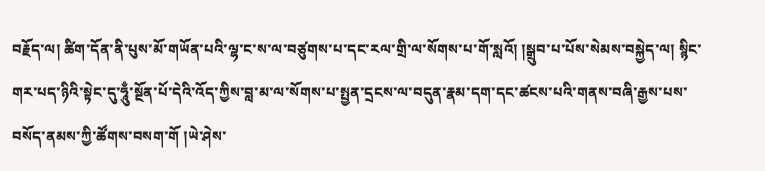བརྗོད་ལ། ཚིག་དོན་ནི་པུས་མོ་གཡོན་པའི་ལྷ་ང་ས་ལ་བཙུགས་པ་དང་རལ་གྲི་ལ་སོགས་པ་གོ་སླའོ། །སྒྲུབ་པ་པོས་སེམས་བསྐྱེད་ལ། སྙིང་གར་པད་ཉིའི་སྟེང་དུ་ཧཱུྃ་སྔོན་པོ་དེའི་འོད་ཀྱིས་བླ་མ་ལ་སོགས་པ་སྤྱན་དྲངས་ལ་བདུན་རྣམ་དག་དང་ཚངས་པའི་གནས་བཞི་རྒྱས་པས་བསོད་ནམས་ཀྱི་ཚོགས་བསག་གོ །ཡེ་ཤེས་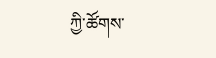ཀྱི་ཚོགས་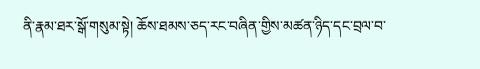ནི་རྣམ་ཐར་སྒོ་གསུམ་སྟེ། ཆོས་ཐམས་ཅད་རང་བཞིན་གྱིས་མཚན་ཉིད་དང་བྲལ་བ་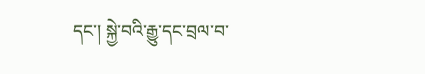དང་། སྐྱེ་བའི་རྒྱུ་དང་བྲལ་བ་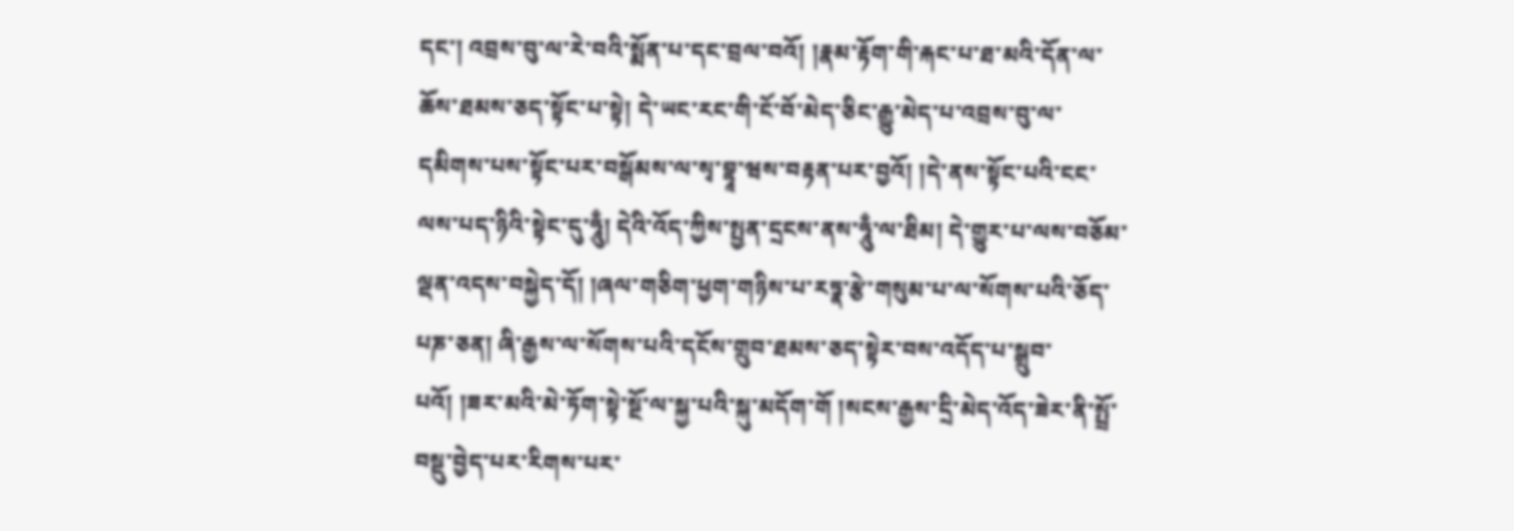དང་། འབྲས་བུ་ལ་རེ་བའི་སྨོན་པ་དང་བྲལ་བའོ། །རྣམ་རྟོག་གི་རྐང་པ་ཐ་མའི་དོན་ལ་ཆོས་ཐམས་ཅད་སྟོང་པ་སྟེ། དེ་ཡང་རང་གི་ངོ་བོ་མེད་ཅིང་རྒྱུ་མེད་པ་འབྲས་བུ་ལ་དམིགས་པས་སྟོང་པར་བསྒོམས་ལ་སྭ་བྷཱ་ཝས་བརྟན་པར་བྱའོ། །དེ་ནས་སྟོང་པའི་ངང་ལས་པད་ཉིའི་སྟེང་དུ་ཧཱུྃ། དེའི་འོད་ཀྱིས་སྤྱན་དྲངས་ནས་ཧཱུྃ་ལ་ཐིམ། དེ་གྱུར་པ་ལས་བཅོམ་ལྡན་འདས་བསྐྱེད་དོ། །ཞལ་གཅིག་ཕྱག་གཉིས་པ་རཏྣ་རྩེ་གསུམ་པ་ལ་སོགས་པའི་ཅོད་པཎ་ཅན། ཞི་རྒྱས་ལ་སོགས་པའི་དངོས་གྲུབ་ཐམས་ཅད་སྟེར་བས་འདོད་པ་སྒྲུབ་པའོ། །ཟར་མའི་མེ་ཏོག་སྟེ་སྔོ་ལ་སྐྱ་པའི་སྐུ་མདོག་གོ །སངས་རྒྱས་དྲི་མེད་འོད་ཟེར་ནི་སྤྲོ་བསྡུ་བྱེད་པར་རིགས་པར་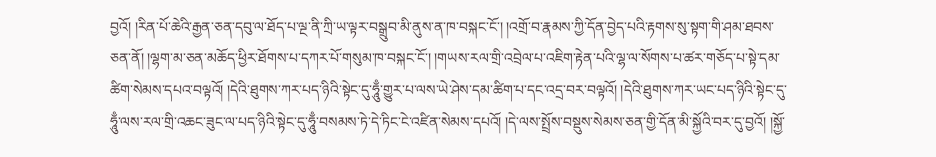བྱའོ། །རིན་པོ་ཆེའི་རྒྱན་ཅན་དབུ་ལ་ཐོད་པ་ལྔ་ནི་ཀྲི་ཡ་ལྟར་བསྒྲུབ་མི་ནུས་ན་ཁ་བསྐང་ངོ་། །འགྲོ་བ་རྣམས་ཀྱི་དོན་བྱེད་པའི་རྟགས་སུ་སྟག་གི་ཤམ་ཐབས་ཅན་ནོ། །ལྷག་མ་ཅན་མཆོད་ཕྱིར་ཐོགས་པ་དཀར་པོ་གསུམ་ཁ་བསྐང་ངོ་། །གཡས་རལ་གྲི་འབྲེལ་པ་འཇིག་རྟེན་པའི་ལྷ་ལ་སོགས་པ་ཚར་གཅོད་པ་སྟེ་དམ་ཚིག་སེམས་དཔའ་བལྟའོ། །དེའི་ཐུགས་ཀར་པད་ཉིའི་སྟེང་དུ་ཧཱུྃ་གྱུར་པ་ལས་ཡེ་ཤེས་དམ་ཚིག་པ་དང་འདྲ་བར་བལྟའོ། །དེའི་ཐུགས་ཀར་ཡང་པད་ཉིའི་སྟེང་དུ་ཧཱུྃ་ལས་རལ་གྲི་འཆང་ཟུང་ལ་པད་ཉིའི་སྟེང་དུ་ཧཱུྃ་བསམས་ཏེ་དེ་ཏིང་ངེ་འཛིན་སེམས་དཔའོ། །དེ་ལས་སྤྲོས་བསྡུས་སེམས་ཅན་གྱི་དོན་མི་སྐྱོའི་བར་དུ་བྱའོ། །སྐྱོ་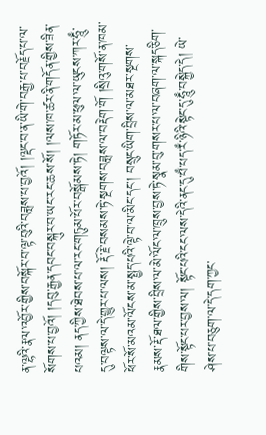ན་ལྷའི་རྣལ་འབྱོར་གྱིས་བསྐོར་བ་ལྟ་བུའི་བཟླས་པ་བྱའོ། །ལྡང་བ་ན་ཡི་གེ་བརྒྱ་པ་བརྗོད་པ་ལ་སོགས་པ་བྱའོ། །དབུ་རྒྱན་དབང་བསྐུར་བ་ཡང་རང་ཆས་སོ། །ལས་ཁ་ཚར་ནི་གདོན་གྱིས་ཟིན་པའམ། ནད་ཀྱིས་ཐེབས་པ་ལ་རང་གཏུམ་པོར་བསྒོམས་ཏེ། གཏོར་མ་ཕུལ་ལ་ཡུངས་ཀར་ཧཱུྃ་དུ་བལྟས་ལ་དེ་གྱུར་པ་ལས། རྡོ་རྗེ་བསམས་ཏེ་སྔགས་བཟླས་ལ་བརྡེག་གོ །སྲིའུ་གསོ་ན་ཁམ་ཕོར་སོ་མའམ་ལོངས་མ་སྤྱད་པའི་ལྟེ་བ་ལ་མིང་དང་། བསྲུང་ཡིག་བྲིས་ལ་མཐར་སྔགས་རྣམས་རྡོ་ཐལ་གྱིས་བྲིས་ལ་མེ་ལོང་ལ་ཁྲུས་བྱས་ཏེ་སྣམ་བུ་གསར་པ་ལ་བཞག་ལ་སྐད་ཅིག་གིས་སྟོང་པར་བྱས་ལ། སྟོང་པའི་ངང་ལས་དེའི་ནང་དུ་པྃ་པད་རྃ་ཉིའི་སྟེང་དུ་ཧཱུྃ་བསྐྱེད་དེ། ཡེ་ཤེས་པ་བཅུག་ལ་དེ་དག་ཀྱང་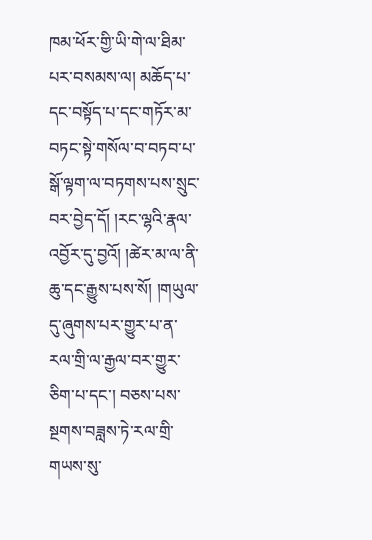ཁམ་ཕོར་གྱི་ཡི་གེ་ལ་ཐིམ་པར་བསམས་ལ། མཆོད་པ་དང་བསྟོད་པ་དང་གཏོར་མ་བཏང་སྟེ་གསོལ་བ་བཏབ་པ་སྒོ་ལྟག་ལ་བཏགས་པས་སྲུང་བར་བྱེད་དོ། །རང་ལྷའི་རྣལ་འབྱོར་དུ་བྱའོ། །ཚེར་མ་ལ་ནི་ཆུ་དང་རྒྱུས་པས་སོ། །གཡུལ་དུ་ཞུགས་པར་གྱུར་པ་ན་རལ་གྲི་ལ་རྒྱལ་བར་གྱུར་ཅིག་པ་དང་། བཅས་པས་སྔགས་བཟླས་ཏེ་རལ་གྲི་གཡས་སུ་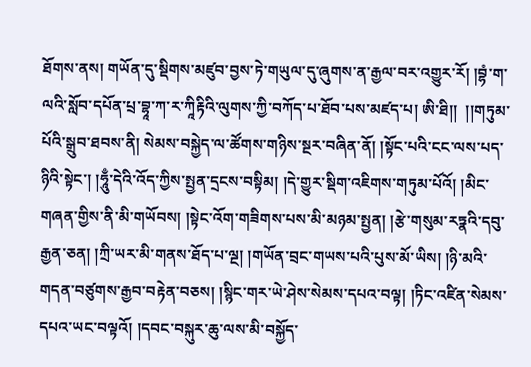ཐོགས་ནས། གཡོན་དུ་སྡིགས་མཛུབ་བྱས་ཏེ་གཡུལ་དུ་ཞུགས་ན་རྒྱལ་བར་འགྱུར་རོ། །བྷཾ་ག་ལའི་སློབ་དཔོན་པྲ་བྷཱ་ཀ་ར་ཀཱིརྟིའི་ལུགས་ཀྱི་བཀོད་པ་ཐོབ་པས་མཛད་པ། ཨི་ཐི།།  །།གཏུམ་པོའི་སྒྲུབ་ཐབས་ནི། སེམས་བསྐྱེད་ལ་ཚོགས་གཉིས་སྔར་བཞིན་ནོ། །སྟོང་པའི་ངང་ལས་པད་ཉིའི་སྟེང་། །ཧཱུྃ་དེའི་འོད་ཀྱིས་སྤྱན་དྲངས་བསྟིམ། །དེ་གྱུར་སྡིག་འཇིགས་གཏུམ་པོའོ། །མིང་གཞན་གྱིས་ནི་མི་གཡོབས། །སྟེང་འོག་གཟིགས་པས་མི་མཉམ་སྤྱན། །རྩེ་གསུམ་རཏྣའི་དབུ་རྒྱན་ཅན། །ཀྲི་ཡར་མི་གནས་ཐོད་པ་ལྔ། །གཡོན་བྲང་གཡས་པའི་པུས་མོ་ཡིས། །ཉི་མའི་གདན་བཙུགས་རྒྱབ་བརྟེན་བཅས། །སྙིང་གར་ཡེ་ཤེས་སེམས་དཔའ་བལྟ། །ཏིང་འཛིན་སེམས་དཔའ་ཡང་བལྟའོ། །དབང་བསྐུར་ཆུ་ལས་མི་བསྐྱོད་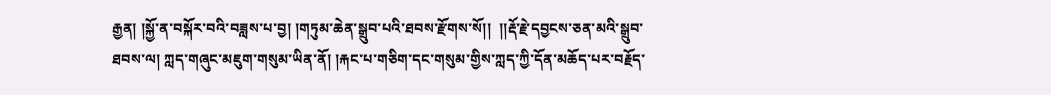རྒྱན། །སྐྱོ་ན་བསྐོར་བའི་བཟླས་པ་བྱ། །གཏུམ་ཆེན་སྒྲུབ་པའི་ཐབས་རྫོགས་སོ།།  །།རྡོ་རྗེ་དབྱངས་ཅན་མའི་སྒྲུབ་ཐབས་ལ། ཀླད་གཞུང་མཇུག་གསུམ་ཡིན་ནོ། །རྐང་པ་གཅིག་དང་གསུམ་གྱིས་ཀླད་ཀྱི་དོན་མཆོད་པར་བརྗོད་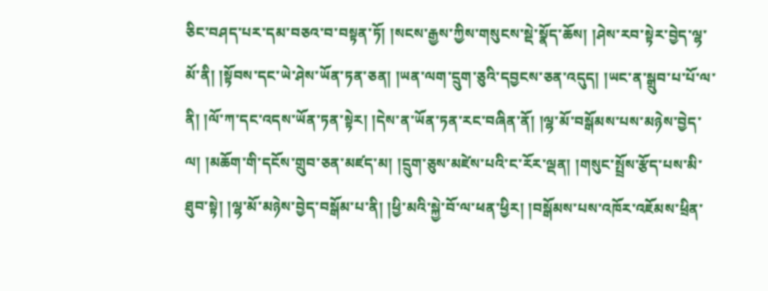ཅིང་བཤད་པར་དམ་བཅའ་བ་བསྟན་ཏོ། །སངས་རྒྱས་ཀྱིས་གསུངས་སྡེ་སྣོད་ཆོས། །ཤེས་རབ་སྟེར་བྱེད་ལྷ་མོ་ནི། །སྟོབས་དང་ཡེ་ཤེས་ཡོན་ཏན་ཅན། །ཡན་ལག་དྲུག་ཅུའི་དབྱངས་ཅན་འདུད། །ཡང་ན་སྒྲུབ་པ་པོ་ལ་ནི། །ལོ་ཀ་དང་འདས་ཡོན་ཏན་སྟེར། །དེས་ན་ཡོན་ཏན་རང་བཞིན་ནོ། །ལྷ་མོ་བསྒོམས་པས་མཉེས་བྱེད་ལ། །མཆོག་གི་དངོས་གྲུབ་ཅན་མཛད་མ། །དྲུག་ཅུས་མཛེས་པའི་ང་རོར་ལྡན། །གསུང་སྤྲོས་རྩོད་པས་མི་ཐུབ་སྟེ། །ལྷ་མོ་མཉེས་བྱེད་བསྒོམ་པ་ནི། །ཕྱི་མའི་སྐྱེ་བོ་ལ་ཕན་ཕྱིར། །བསྒོམས་པས་འཁོར་འཇོམས་ཕྲིན་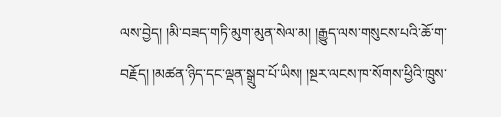ལས་བྱེད། །མི་བཟད་གཏི་མུག་མུན་སེལ་མ། །རྒྱུད་ལས་གསུངས་པའི་ཆོ་ག་བརྗོད། །མཚན་ཉིད་དང་ལྡན་སྒྲུབ་པོ་ཡིས། །སྔར་ལངས་ཁ་སོགས་ཕྱིའི་ཁྲུས་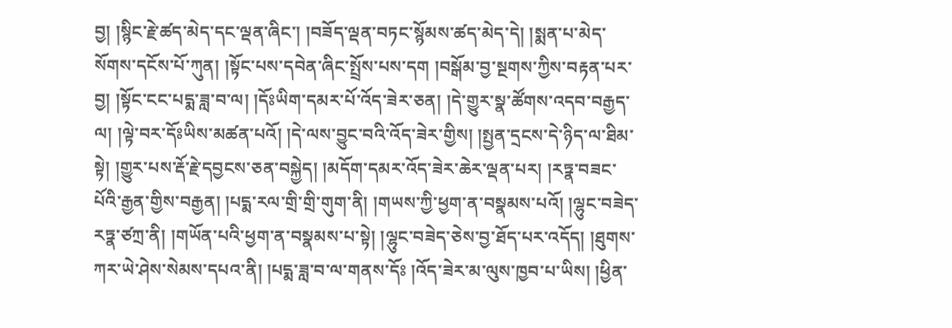བྱ། །སྙིང་རྗེ་ཚད་མེད་དང་ལྡན་ཞིང་། །བཟོད་ལྡན་བཏང་སྙོམས་ཚད་མེད་དེ། །སྨན་པ་མེད་སོགས་དངོས་པོ་ཀུན། །སྟོང་པས་དབེན་ཞིང་སྤྲོས་པས་དག །བསྒོམ་བྱ་སྔགས་ཀྱིས་བརྟན་པར་བྱ། །སྟོང་ངང་པདྨ་ཟླ་བ་ལ། །དོཿཡིག་དམར་པོ་འོད་ཟེར་ཅན། །དེ་གྱུར་སྣ་ཚོགས་འདབ་བརྒྱད་ལ། །ལྟེ་བར་དོཿཡིས་མཚན་པའོ། །དེ་ལས་བྱུང་བའི་འོད་ཟེར་གྱིས། །སྤྱན་དྲངས་དེ་ཉིད་ལ་ཐིམ་སྟེ། །གྱུར་པས་རྡོ་རྗེ་དབྱངས་ཅན་བསྐྱེད། །མདོག་དམར་འོད་ཟེར་ཆེར་ལྡན་པར། །རཏྣ་བཟང་པོའི་རྒྱན་གྱིས་བརྒྱན། །པདྨ་རལ་གྲི་གྲི་གུག་ནི། །གཡས་ཀྱི་ཕྱག་ན་བསྣམས་པའོ། །ལྷུང་བཟེད་རཏྣ་ཙཀྲ་ནི། །གཡོན་པའི་ཕྱག་ན་བསྣམས་པ་སྟེ། །ལྷུང་བཟེད་ཅེས་བྱ་ཐོད་པར་འདོད། །ཐུགས་ཀར་ཡེ་ཤེས་སེམས་དཔའ་ནི། །པདྨ་ཟླ་བ་ལ་གནས་དོཿ །འོད་ཟེར་མ་ལུས་ཁྱབ་པ་ཡིས། །ཕྱིན་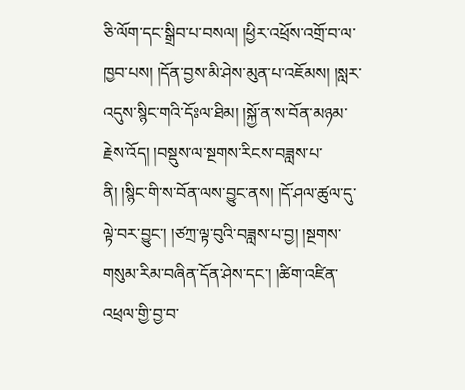ཅི་ལོག་དང་སྒྲིབ་པ་བསལ། །ཕྱིར་འཕྲོས་འགྲོ་བ་ལ་ཁྱབ་པས། །དོན་བྱས་མི་ཤེས་མུན་པ་འཇོམས། །སླར་འདུས་སྙིང་གའི་དོཿལ་ཐིམ། །སྐྱོ་ན་ས་བོན་མཉམ་རྗེས་འོད། །བསྡུས་ལ་སྔགས་རིངས་བཟླས་པ་ནི། །སྙིང་གི་ས་བོན་ལས་བྱུང་ནས། །དོ་ཤལ་ཚུལ་དུ་ལྟེ་བར་བྱུང་། །ཙཀྲ་ལྟ་བུའི་བཟླས་པ་བྱ། །སྔགས་གསུམ་རིམ་བཞིན་དོན་ཤེས་དང་། །ཚིག་འཛིན་འཕྲལ་གྱི་བྱ་བ་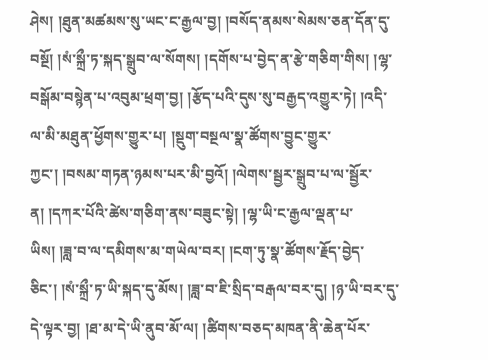ཤེས། །ཐུན་མཚམས་སུ་ཡང་ང་རྒྱལ་བྱ། །བསོད་ནམས་སེམས་ཅན་དོན་དུ་བསྔོ། །སཾ་སྐྲྀ་ཏ་སྐད་སྒྲུབ་ལ་སོགས། །དགོས་པ་བྱེད་ན་རྩེ་གཅིག་གིས། །ལྷ་བསྒོམ་བསྙེན་པ་འབུམ་ཕྲག་བྱ། །རྩོད་པའི་དུས་སུ་བརྒྱད་འགྱུར་ཏེ། །འདི་ལ་མི་མཐུན་ཕྱོགས་གྱུར་པ། །སྡུག་བསྔལ་སྣ་ཚོགས་བྱུང་གྱུར་ཀྱང་། །བསམ་གཏན་ཉམས་པར་མི་བྱའོ། །ལེགས་སྦྱར་སྒྲུབ་པ་ལ་སྦྱོར་ན། །དཀར་པོའི་ཚེས་གཅིག་ནས་བཟུང་སྟེ། །ལྷ་ཡི་ང་རྒྱལ་ལྡན་པ་ཡིས། །ཟླ་བ་ལ་དམིགས་མ་གཡེལ་བར། །ངག་ཏུ་སྣ་ཚོགས་རྗོད་བྱེད་ཅིང་། །སཾ་སྐྲྀ་ཏ་ཡི་སྐད་དུ་མོས། །ཟླ་བ་ཇི་སྲིད་བརྒལ་བར་དུ། །ཉ་ཡི་བར་དུ་དེ་ལྟར་བྱ། །ཐ་མ་དེ་ཡི་ནུབ་མོ་ལ། །ཚིགས་བཅད་མཁན་ནི་ཆེན་པོར་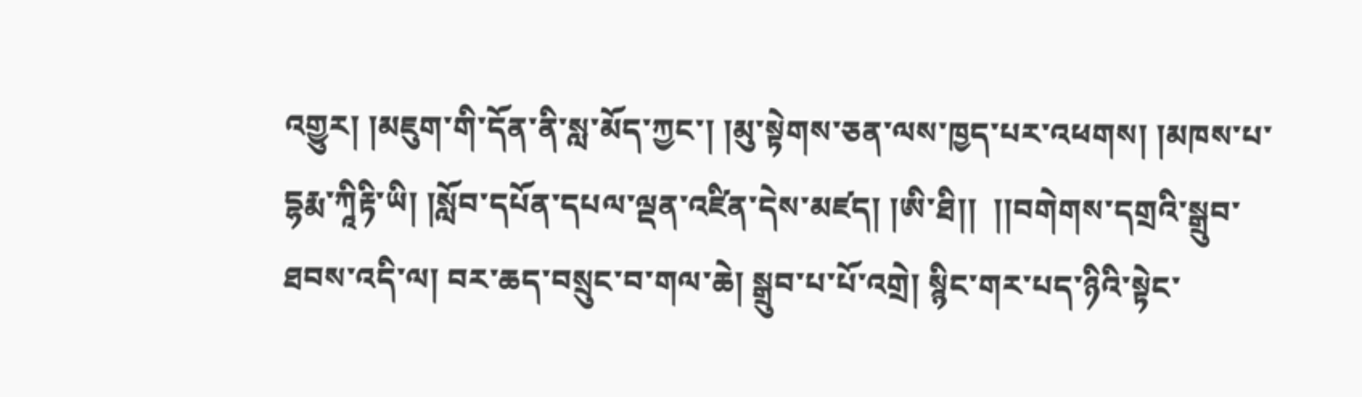འགྱུར། །མཇུག་གི་དོན་ནི་སླ་མོད་ཀྱང་། །མུ་སྟེགས་ཅན་ལས་ཁྱད་པར་འཕགས། །མཁས་པ་དྷརྨ་ཀཱིརྟི་ཡི། །སློབ་དཔོན་དཔལ་ལྡན་འཛིན་དེས་མཛད། །ཨི་ཐི།།  །།བགེགས་དགྲའི་སྒྲུབ་ཐབས་འདི་ལ། བར་ཆད་བསྲུང་བ་གལ་ཆེ། སྒྲུབ་པ་པོ་འགྲེ། སྙིང་གར་པད་ཉིའི་སྟེང་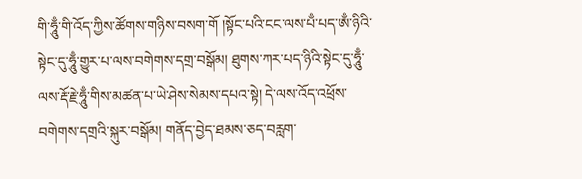གི་ཧཱུྃ་གི་འོད་ཀྱིས་ཚོགས་གཉིས་བསག་གོ །སྟོང་པའི་ངང་ལས་པྃ་པད་ཨྃ་ཉིའི་སྟེང་དུ་ཧཱུྃ་གྱུར་པ་ལས་བགེགས་དགྲ་བསྒོམ། ཐུགས་ཀར་པད་ཉིའི་སྟེང་དུ་ཧཱུྃ་ལས་རྡོ་རྗེ་ཧཱུྃ་གིས་མཚན་པ་ཡེ་ཤེས་སེམས་དཔའ་སྟེ། དེ་ལས་འོད་འཕྲོས་བགེགས་དགྲའི་སྐུར་བསྒོམ། གནོད་བྱེད་ཐམས་ཅད་བརླག་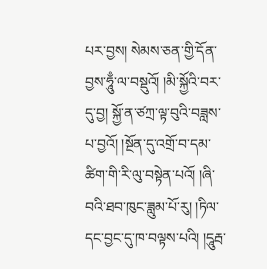པར་བྱས། སེམས་ཅན་གྱི་དོན་བྱས་ཧཱུྃ་ལ་བསྡུའོ། །མི་སྐྱོའི་བར་དུ་བྱ། སྐྱོ་ན་ཙཀྲ་ལྟ་བུའི་བཟླས་པ་བྱའོ། །སྔོན་དུ་འགྲོ་བ་དམ་ཚིག་གི་རི་ལུ་བསྟེན་པའོ། །ཞི་བའི་ཐབ་ཁུང་ཟླུམ་པོ་རུ། །ཏིལ་དང་བྱང་དུ་ཁ་བལྟས་པའི། །དཱུརྦ་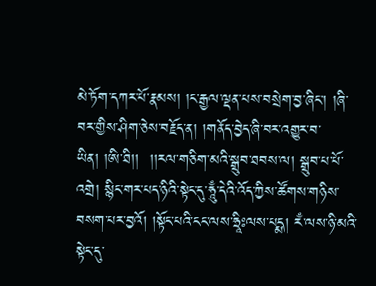མེ་ཏོག་དཀར་པོ་རྣམས། །ང་རྒྱལ་ལྡན་པས་བསྲེག་བྱ་ཞིང་། །ཞི་བར་གྱིས་ཤིག་ཅེས་བརྗོད་ན། །གནོད་བྱེད་ཞི་བར་འགྱུར་བ་ཡིན། །ཨི་ཐི།།  །།རལ་གཅིག་མའི་སྒྲུབ་ཐབས་ལ། སྒྲུབ་པ་པོ་འགྲེ། སྙིང་གར་པད་ཉིའི་སྟེང་དུ་ཧཱུྃ་དེའི་འོད་ཀྱིས་ཚོགས་གཉིས་བསག་པར་བྱའོ། །སྟོང་པའི་ངང་ལས་ཧྲཱིཿལས་པདྨ། རྃ་ལས་ཉི་མའི་སྟེང་དུ་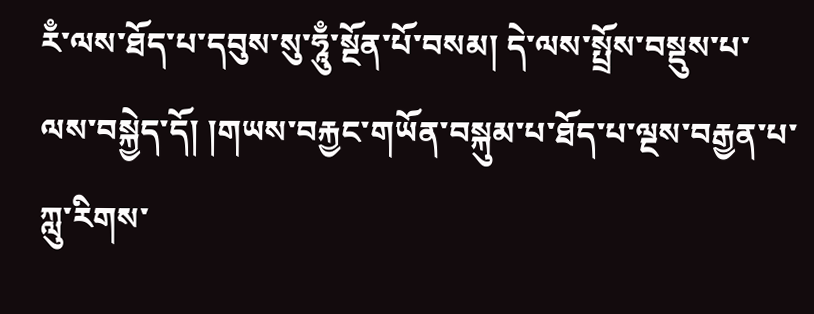རྃ་ལས་ཐོད་པ་དབུས་སུ་ཧཱུྃ་སྔོན་པོ་བསམ། དེ་ལས་སྤྲོས་བསྡུས་པ་ལས་བསྐྱེད་དོ། །གཡས་བརྐྱང་གཡོན་བསྐུམ་པ་ཐོད་པ་ལྔས་བརྒྱན་པ་ཀླུ་རིགས་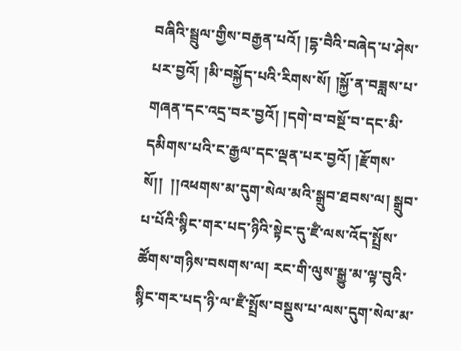བཞིའི་སྦྲུལ་གྱིས་བརྒྱན་པའོ། །དྷ་བཻའི་བཞེད་པ་ཤེས་པར་བྱའོ། །མི་བསྐྱོད་པའི་རིགས་སོ། །སྐྱོ་ན་བཟླས་པ་གཞན་དང་འདྲ་བར་བྱའོ། །དགེ་བ་བསྔོ་བ་དང་མི་དམིགས་པའི་ང་རྒྱལ་དང་ལྡན་པར་བྱའོ། །རྫོགས་སོ།།  །།འཕགས་མ་དུག་སེལ་མའི་སྒྲུབ་ཐབས་ལ། སྒྲུབ་པ་པོའི་སྙིང་གར་པད་ཉིའི་སྟེང་དུ་ཛྃ་ལས་འོད་སྤྲོས་ཚོགས་གཉིས་བསགས་ལ། རང་གི་ལུས་སྒྱུ་མ་ལྟ་བུའི་སྙིང་གར་པད་ཉི་ལ་ཛྃ་སྤྲོས་བསྡུས་པ་ལས་དུག་སེལ་མ་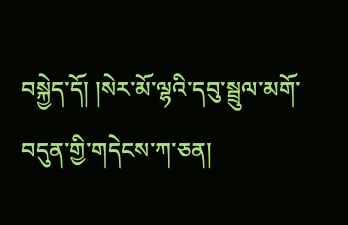བསྐྱེད་དོ། །སེར་མོ་ལྷའི་དབུ་སྦྲུལ་མགོ་བདུན་གྱི་གདེངས་ཀ་ཅན།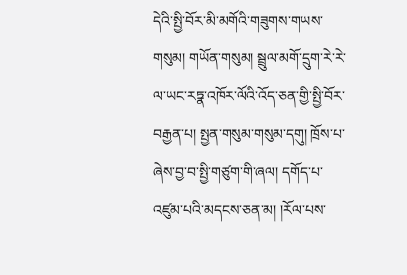དེའི་སྤྱི་བོར་མི་མགོའི་གཟུགས་གཡས་གསུམ། གཡོན་གསུམ། སྦྲུལ་མགོ་དྲུག་རེ་རེ་ལ་ཡང་རཏྣ་འཁོར་ལོའི་འོད་ཅན་གྱི་སྤྱི་བོར་བརྒྱན་པ། སྤྱན་གསུམ་གསུམ་དགུ། ཁྲོས་པ་ཞེས་བྱ་བ་སྤྱི་གཙུག་གི་ཞལ། དགོད་པ་འཛུམ་པའི་མདངས་ཅན་མ། །རོལ་པས་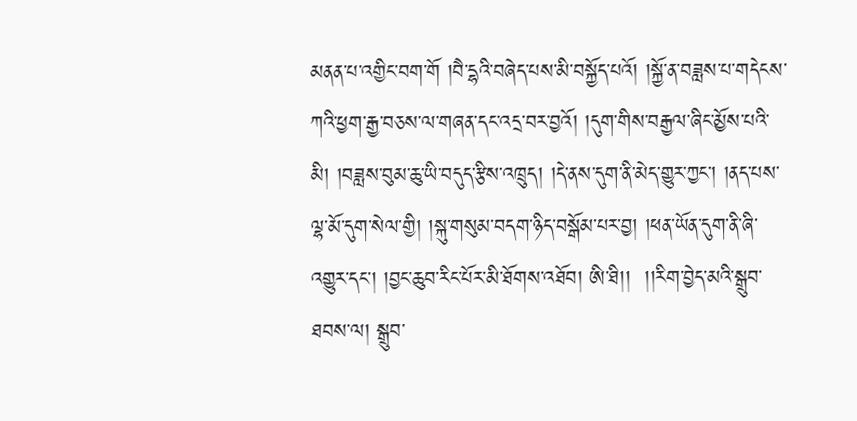མནན་པ་འགྱིང་བག་གོ །བཻ་དྷའི་བཞེད་པས་མི་བསྐྱོད་པའོ། །སྐྱོ་ན་བཟླས་པ་གདེངས་ཀའི་ཕྱག་རྒྱ་བཅས་ལ་གཞན་དང་འདྲ་བར་བྱའོ། །དུག་གིས་བརྒྱལ་ཞིང་མྱོས་པའི་མི། །བཟླས་བུམ་ཆུ་ཡི་བདུད་རྩིས་འཁྲུད། །དེ་ནས་དུག་ནི་མེད་གྱུར་ཀྱང་། །ནད་པས་ལྷ་མོ་དུག་སེལ་གྱི། །སྐུ་གསུམ་བདག་ཉིད་བསྒོམ་པར་བྱ། །ཕན་ཡོན་དུག་ནི་ཞི་འགྱུར་དང་། །བྱང་ཆུབ་རིང་པོར་མི་ཐོགས་འཐོབ། ཨི་ཐི།།  །།རིག་བྱེད་མའི་སྒྲུབ་ཐབས་ལ། སྒྲུབ་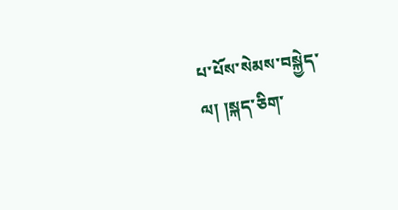པ་པོས་སེམས་བསྐྱེད་ལ། །སྐད་ཅིག་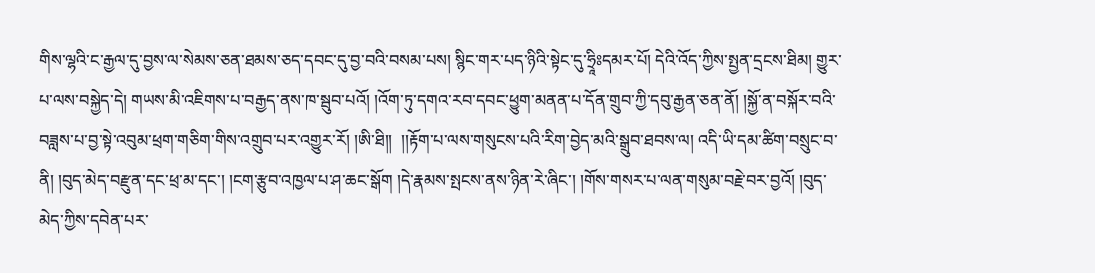གིས་ལྷའི་ང་རྒྱལ་དུ་བྱས་ལ་སེམས་ཅན་ཐམས་ཅད་དབང་དུ་བྱ་བའི་བསམ་པས། སྙིང་གར་པད་ཉིའི་སྟེང་དུ་ཧྲཱིཿདམར་པོ། དེའི་འོད་ཀྱིས་སྤྱན་དྲངས་ཐིམ། གྱུར་པ་ལས་བསྐྱེད་དེ། གཡས་མི་འཇིགས་པ་བརྒྱད་ནས་ཁ་སྦུབ་པའོ། །འོག་ཏུ་དགའ་རབ་དབང་ཕྱུག་མནན་པ་དོན་གྲུབ་ཀྱི་དབུ་རྒྱན་ཅན་ནོ། །སྐྱོ་ན་བསྐོར་བའི་བཟླས་པ་བྱ་སྟེ་འབུམ་ཕྲག་གཅིག་གིས་འགྲུབ་པར་འགྱུར་རོ། །ཨི་ཐི།།  །།རྟོག་པ་ལས་གསུངས་པའི་རིག་བྱེད་མའི་སྒྲུབ་ཐབས་ལ། འདི་ཡི་དམ་ཚིག་བསྲུང་བ་ནི། །བུད་མེད་བརྫུན་དང་ཕྲ་མ་དང་། །ངག་རྩུབ་འཁྱལ་པ་ཤ་ཆང་སྒོག །དེ་རྣམས་སྤངས་ནས་ཉིན་རེ་ཞིང་། །གོས་གསར་པ་ལན་གསུམ་བརྗེ་བར་བྱའོ། །བུད་མེད་ཀྱིས་དབེན་པར་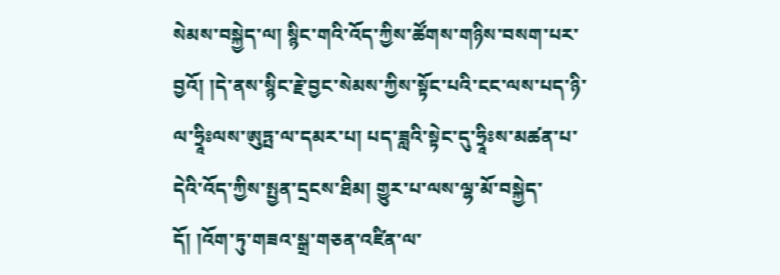སེམས་བསྐྱེད་ལ། སྙིང་གའི་འོད་ཀྱིས་ཚོགས་གཉིས་བསག་པར་བྱའོ། །དེ་ནས་སྙིང་རྗེ་བྱང་སེམས་ཀྱིས་སྟོང་པའི་ངང་ལས་པད་ཉི་ལ་ཧྲཱིཿལས་ཨུཏྤ་ལ་དམར་པ། པད་ཟླའི་སྟེང་དུ་ཧྲཱིཿས་མཚན་པ་དེའི་འོད་ཀྱིས་སྤྱན་དྲངས་ཐིམ། གྱུར་པ་ལས་ལྷ་མོ་བསྐྱེད་དོ། །འོག་ཏུ་གཟའ་སྒྲ་གཅན་འཛིན་ལ་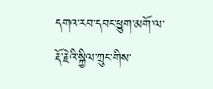དགའ་རབ་དབང་ཕྱུག་མགོ་ལ་རྡོ་རྗེའི་སྐྱིལ་ཀྲུང་གིས་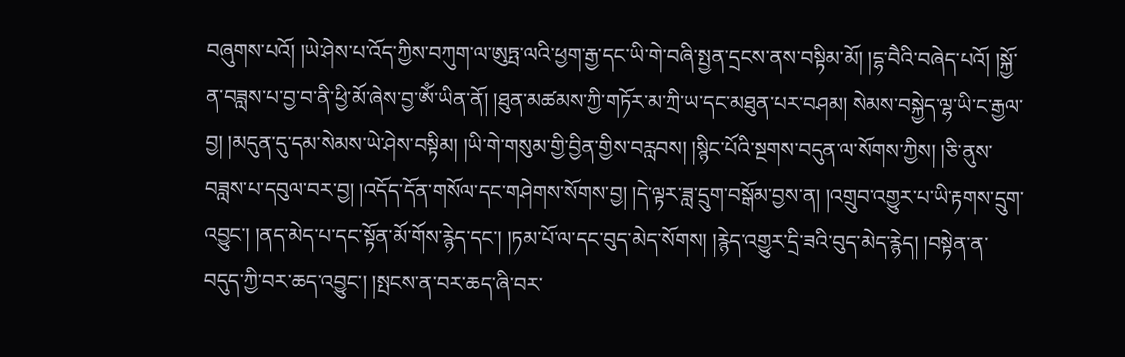བཞུགས་པའོ། །ཡེ་ཤེས་པ་འོད་ཀྱིས་བཀུག་ལ་ཨུཏྤ་ལའི་ཕྱག་རྒྱ་དང་ཡི་གེ་བཞི་སྤྱན་དྲངས་ནས་བསྟིམ་མོ། །དྷ་བཻའི་བཞེད་པའོ། །སྐྱོ་ན་བཟླས་པ་བྱ་བ་ནི་ཕྱི་མོ་ཞེས་བྱ་ཨོཾ་ཡིན་ནོ། །ཐུན་མཚམས་ཀྱི་གཏོར་མ་ཀྲི་ཡ་དང་མཐུན་པར་བཤམ། སེམས་བསྐྱེད་ལྷ་ཡི་ང་རྒྱལ་བྱ། །མདུན་དུ་དམ་སེམས་ཡེ་ཤེས་བསྟིམ། །ཡི་གེ་གསུམ་གྱི་བྱིན་གྱིས་བརླབས། །སྙིང་པོའི་སྔགས་བདུན་ལ་སོགས་ཀྱིས། །ཅི་ནུས་བཟླས་པ་དབུལ་བར་བྱ། །འདོད་དོན་གསོལ་དང་གཤེགས་སོགས་བྱ། །དེ་ལྟར་ཟླ་དྲུག་བསྒོམ་བྱས་ན། །འགྲུབ་འགྱུར་པ་ཡི་རྟགས་དྲུག་འབྱུང་། །ནད་མེད་པ་དང་སྟོན་མོ་གོས་རྙེད་དང་། །ཏམ་པོ་ལ་དང་བུད་མེད་སོགས། །རྙེད་འགྱུར་དྲི་ཟའི་བུད་མེད་རྙེད། །བསྟེན་ན་བདུད་ཀྱི་བར་ཆད་འབྱུང་། །སྤངས་ན་བར་ཆད་ཞི་བར་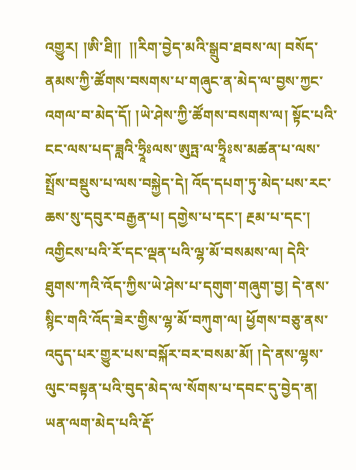འགྱུར། །ཨི་ཐི།།  །།རིག་བྱེད་མའི་སྒྲུབ་ཐབས་ལ། བསོད་ནམས་ཀྱི་ཚོགས་བསགས་པ་གཞུང་ན་མེད་ལ་བྱས་ཀྱང་འགལ་བ་མེད་དོ། །ཡེ་ཤེས་ཀྱི་ཚོགས་བསགས་ལ། སྟོང་པའི་ངང་ལས་པད་ཟླའི་ཧྲཱིཿལས་ཨུཏྤ་ལ་ཧྲཱིཿས་མཚན་པ་ལས་སྤྲོས་བསྡུས་པ་ལས་བསྐྱེད་དེ། འོད་དཔག་ཏུ་མེད་པས་རང་ཆས་སུ་དབུར་བརྒྱན་པ། དགྱེས་པ་དང་། རྔམ་པ་དང་། འགྱིངས་པའི་རོ་དང་ལྡན་པའི་ལྷ་མོ་བསམས་ལ། དེའི་ཐུགས་ཀའི་འོད་ཀྱིས་ཡེ་ཤེས་པ་དགུག་གཞུག་བྱ། དེ་ནས་སྙིང་གའི་འོད་ཟེར་གྱིས་ལྷ་མོ་བཀུག་ལ། ཕྱོགས་བཅུ་ནས་འདུད་པར་གྱུར་པས་བསྐོར་བར་བསམ་མོ། །དེ་ནས་ལྷས་ལུང་བསྟན་པའི་བུད་མེད་ལ་སོགས་པ་དབང་དུ་བྱེད་ན། ཡན་ལག་མེད་པའི་རྡོ་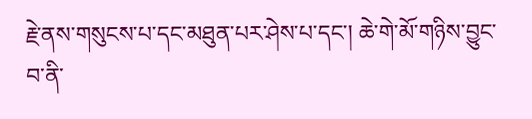རྗེ་ནས་གསུངས་པ་དང་མཐུན་པར་ཤེས་པ་དང་། ཆེ་གེ་མོ་གཉིས་བྱུང་བ་ནི་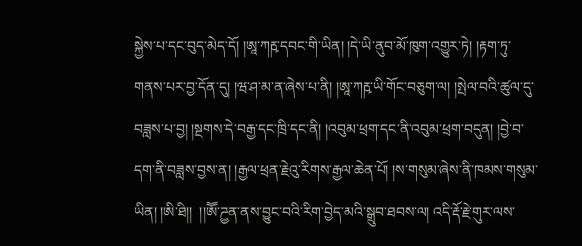སྐྱེས་པ་དང་བུད་མེད་དོ། །ཨཱ་ཀརྵ་དབང་གི་ཡིན། །དེ་ཡི་ནུབ་མོ་ཁུག་འགྱུར་ཏེ། །རྟག་ཏུ་གནས་པར་བྱ་དོན་དུ། །ཝ་ཤ་མ་ན་ཞེས་པ་ནི། །ཨཱ་ཀརྵ་ཡི་གོང་བཅུག་ལ། །སྤེལ་བའི་ཚུལ་དུ་བཟླས་པ་བྱ། །སྔགས་དེ་བརྒྱ་དང་ཁྲི་དང་ནི། །འབུམ་ཕྲག་དང་ནི་འབུམ་ཕྲག་བདུན། །བྱེ་བ་དག་ནི་བཟླས་བྱས་ན། །རྒྱལ་ཕྲན་རྗེའུ་རིགས་རྒྱལ་ཆེན་པོ། །ས་གསུམ་ཞེས་ནི་ཁམས་གསུམ་ཡིན། །ཨི་ཐི།།  །།ཨཽ་ཌྱན་ནས་བྱུང་བའི་རིག་བྱེད་མའི་སྒྲུབ་ཐབས་ལ། འདི་རྡོ་རྗེ་གུར་ལས་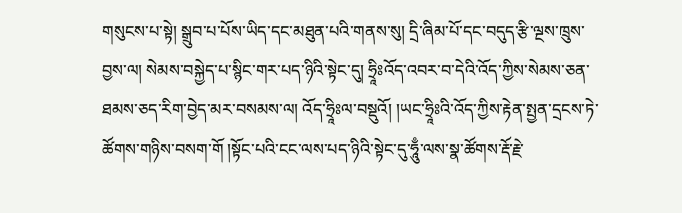གསུངས་པ་སྟེ། སྒྲུབ་པ་པོས་ཡིད་དང་མཐུན་པའི་གནས་སུ། དྲི་ཞིམ་པོ་དང་བདུད་རྩི་ལྔས་ཁྲུས་བྱས་ལ། སེམས་བསྐྱེད་པ་སྙིང་གར་པད་ཉིའི་སྟེང་དུ། ཧྲཱིཿའོད་འབར་བ་དེའི་འོད་ཀྱིས་སེམས་ཅན་ཐམས་ཅད་རིག་བྱེད་མར་བསམས་ལ། འོད་ཧྲཱིཿལ་བསྡུའོ། །ཡང་ཧྲཱིཿའི་འོད་ཀྱིས་རྟེན་སྤྱན་དྲངས་ཏེ་ཚོགས་གཉིས་བསག་གོ །སྟོང་པའི་ངང་ལས་པད་ཉིའི་སྟེང་དུ་ཧཱུྃ་ལས་སྣ་ཚོགས་རྡོ་རྗེ་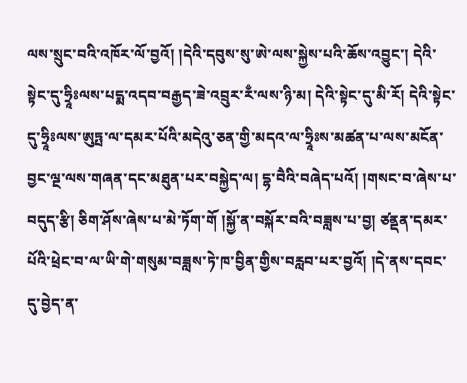ལས་སྲུང་བའི་འཁོར་ལོ་བྱའོ། །དེའི་དབུས་སུ་ཨེ་ལས་སྐྱེས་པའི་ཆོས་འབྱུང་། དེའི་སྟེང་དུ་ཧྲཱིཿལས་པདྨ་འདབ་བརྒྱད་ཟེ་འབྲུར་རྃ་ལས་ཉི་མ། དེའི་སྟེང་དུ་མི་རོ། དེའི་སྟེང་དུ་ཧྲཱིཿལས་ཨུཏྤ་ལ་དམར་པོའི་མདེའུ་ཅན་གྱི་མདའ་ལ་ཧྲཱིཿས་མཚན་པ་ལས་མངོན་བྱང་ལྔ་ལས་གཞན་དང་མཐུན་པར་བསྐྱེད་ལ། དྷ་བཻའི་བཞེད་པའོ། །གསང་བ་ཞེས་པ་བདུད་རྩི། ཅིག་ཤོས་ཞེས་པ་མེ་ཏོག་གོ །སྐྱོ་ན་བསྐོར་བའི་བཟླས་པ་བྱ། ཙནྡན་དམར་པོའི་ཕྲེང་བ་ལ་ཡི་གེ་གསུམ་བཟླས་ཏེ་ཁ་བྱིན་གྱིས་བརླབ་པར་བྱའོ། །དེ་ནས་དབང་དུ་བྱེད་ན་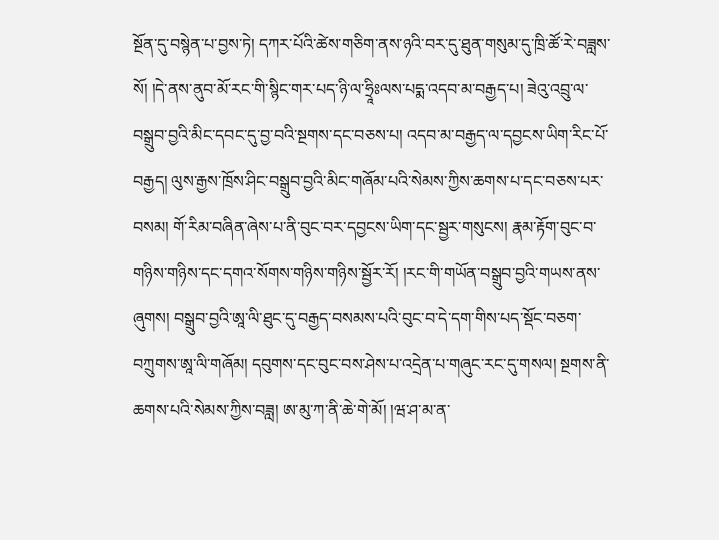སྔོན་དུ་བསྙེན་པ་བྱས་ཏེ། དཀར་པོའི་ཚེས་གཅིག་ནས་ཉའི་བར་དུ་ཐུན་གསུམ་དུ་ཁྲི་ཚོ་རེ་བཟླས་སོ། །དེ་ནས་ནུབ་མོ་རང་གི་སྙིང་གར་པད་ཉི་ལ་ཧྲཱིཿལས་པདྨ་འདབ་མ་བརྒྱད་པ། ཟེའུ་འབྲུ་ལ་བསྒྲུབ་བྱའི་མིང་དབང་དུ་བྱ་བའི་སྔགས་དང་བཅས་པ། འདབ་མ་བརྒྱད་ལ་དབྱངས་ཡིག་རིང་པོ་བརྒྱད། ལུས་རྒྱས་ཁྲོས་ཤིང་བསྒྲུབ་བྱའི་མིང་གཞོམ་པའི་སེམས་ཀྱིས་ཆགས་པ་དང་བཅས་པར་བསམ། གོ་རིམ་བཞིན་ཞེས་པ་ནི་བུང་བར་དབྱངས་ཡིག་དང་སྦྱར་གསུངས། རྣམ་རྟོག་བུང་བ་གཉིས་གཉིས་དང་དགའ་སོགས་གཉིས་གཉིས་སྦྱོར་རོ། །རང་གི་གཡོན་བསྒྲུབ་བྱའི་གཡས་ནས་ཞུགས། བསྒྲུབ་བྱའི་ཨཱ་ལི་ཐུང་དུ་བརྒྱད་བསམས་པའི་བུང་བ་དེ་དག་གིས་པད་སྡོང་བཅག་བཀྲུགས་ཨཱ་ལི་གཞོམ། དབུགས་དང་བུང་བས་ཤེས་པ་འདྲེན་པ་གཞུང་རང་དུ་གསལ། སྔགས་ནི་ཆགས་པའི་སེམས་ཀྱིས་བཟླ། ཨ་མུ་ཀ་ནི་ཆེ་གེ་མོ། །ཝ་ཤ་མ་ན་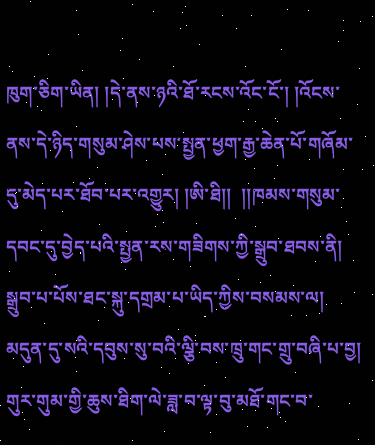ཁུག་ཅིག་ཡིན། །དེ་ནས་ཉའི་ཐོ་རངས་འོང་ངོ་། །འོངས་ནས་དེ་ཉིད་གསུམ་ཤེས་པས་སྤྱན་ཕྱག་རྒྱ་ཆེན་པོ་གཞོམ་དུ་མེད་པར་ཐོབ་པར་འགྱུར། །ཨི་ཐི།།  །།ཁམས་གསུམ་དབང་དུ་བྱེད་པའི་སྤྱན་རས་གཟིགས་ཀྱི་སྒྲུབ་ཐབས་ནི། སྒྲུབ་པ་པོས་ཐང་སྐུ་དགྲམ་པ་ཡིད་ཀྱིས་བསམས་ལ། མདུན་དུ་སའི་དབུས་སུ་བའི་ལྕི་བས་ཁྲུ་གང་གྲུ་བཞི་པ་བྱ། གུར་གུམ་གྱི་ཆུས་ཐིག་ལེ་ཟླ་བ་ལྟ་བུ་མཐོ་གང་བ་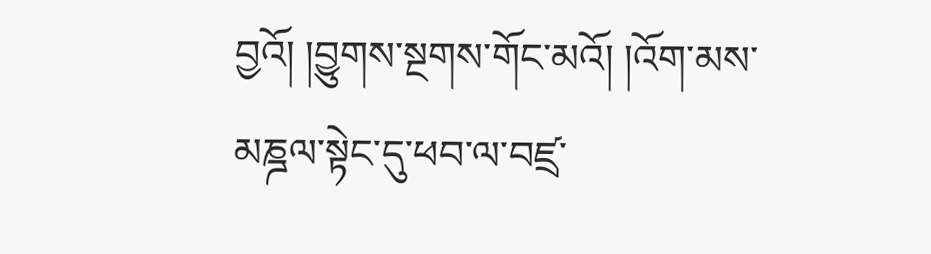བྱའོ། །བྱུགས་སྔགས་གོང་མའོ། །འོག་མས་མཎྜལ་སྟེང་དུ་ཕབ་ལ་བཛྲ་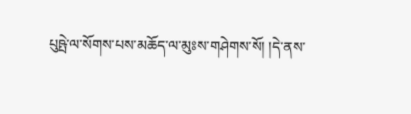པུཥྤེ་ལ་སོགས་པས་མཆོད་ལ་མུཿས་གཤེགས་སོ། །དེ་ནས་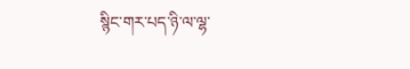སྙིང་གར་པད་ཉི་ལ་ལྷ་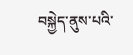བསྐྱེད་ནུས་པའི་